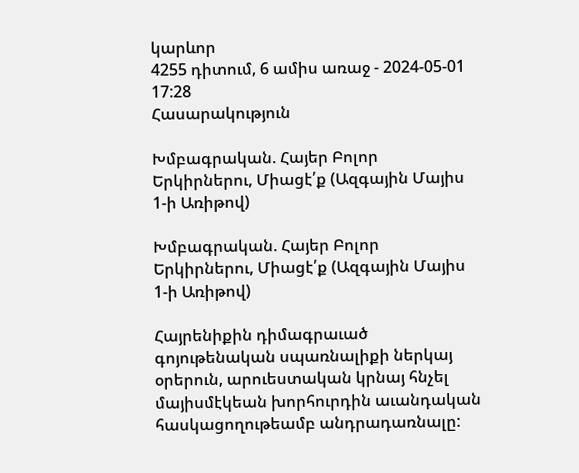կարևոր
4255 դիտում, 6 ամիս առաջ - 2024-05-01 17:28
Հասարակություն

Խմբագրական. Հայեր Բոլոր Երկիրներու, Միացէ՛ք (Ազգային Մայիս 1-ի Առիթով)

Խմբագրական. Հայեր Բոլոր Երկիրներու, Միացէ՛ք (Ազգային Մայիս 1-ի Առիթով)

Հայրենիքին դիմագրաւած գոյութենական սպառնալիքի ներկայ օրերուն, արուեստական կրնայ հնչել մայիսմէկեան խորհուրդին աւանդական հասկացողութեամբ անդրադառնալը: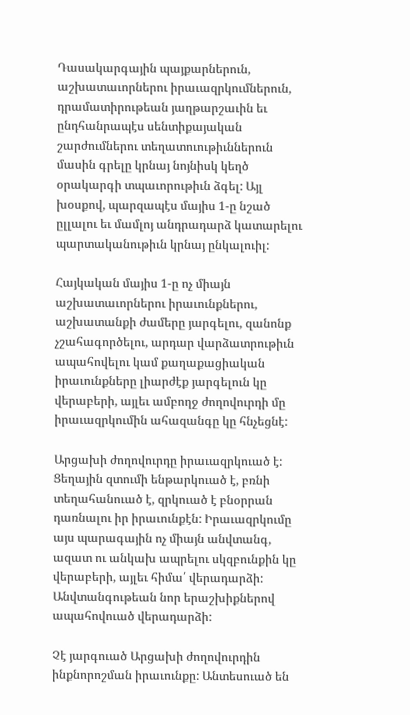Դասակարգային պայքարներուն, աշխատաւորներու իրաւազրկումներուն, դրամատիրութեան յաղթարշաւին եւ ընդհանրապէս սենտիքայական շարժումներու տեղատուութիւններուն մասին գրելը կրնայ նոյնիսկ կեղծ օրակարգի տպաւորութիւն ձգել: Այլ խօսքով, պարզապէս մայիս 1-ը նշած ըլլալու եւ մամլոյ անդրադարձ կատարելու պարտականութիւն կրնայ ընկալուիլ:

Հայկական մայիս 1-ը ոչ միայն աշխատաւորներու իրաւունքներու, աշխատանքի ժամերը յարգելու, զանոնք չշահագործելու, արդար վարձատրութիւն ապահովելու կամ քաղաքացիական իրաւունքները լիարժէք յարգելուն կը վերաբերի, այլեւ ամբողջ ժողովուրդի մը իրաւազրկումին ահազանգը կը հնչեցնէ:

Արցախի ժողովուրդը իրաւազրկուած է: Ցեղային զտումի ենթարկուած է, բռնի տեղահանուած է, զրկուած է բնօրրան դառնալու իր իրաւունքէն: Իրաւազրկումը այս պարագային ոչ միայն անվտանգ, ազատ ու անկախ ապրելու սկզբունքին կը վերաբերի, այլեւ հիմա՛ վերադարձի: Անվտանգութեան նոր երաշխիքներով ապահովուած վերադարձի:

Չէ յարգուած Արցախի ժողովուրդին ինքնորոշման իրաւունքը: Անտեսուած են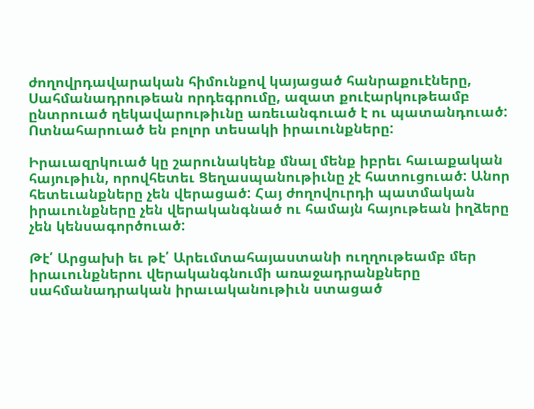ժողովրդավարական հիմունքով կայացած հանրաքուէները, Սահմանադրութեան որդեգրումը, ազատ քուէարկութեամբ ընտրուած ղեկավարութիւնը առեւանգուած է ու պատանդուած: Ոտնահարուած են բոլոր տեսակի իրաւունքները:

Իրաւազրկուած կը շարունակենք մնալ մենք իբրեւ հաւաքական հայութիւն, որովհետեւ Ցեղասպանութիւնը չէ հատուցուած: Անոր հետեւանքները չեն վերացած: Հայ ժողովուրդի պատմական իրաւունքները չեն վերականգնած ու համայն հայութեան իղձերը չեն կենսագործուած:

Թէ՛ Արցախի եւ թէ՛ Արեւմտահայաստանի ուղղութեամբ մեր իրաւունքներու վերականգնումի առաջադրանքները սահմանադրական իրաւականութիւն ստացած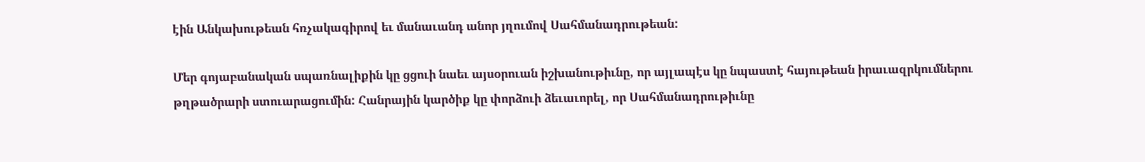էին Անկախութեան հռչակագիրով եւ մանաւանդ անոր յղումով Սահմանադրութեան:

Մեր գոյաբանական սպառնալիքին կը ցցուի նաեւ այսօրուան իշխանութիւնը, որ այլապէս կը նպաստէ հայութեան իրաւազրկումներու թղթածրարի ստուարացումին: Հանրային կարծիք կը փորձուի ձեւաւորել, որ Սահմանադրութիւնը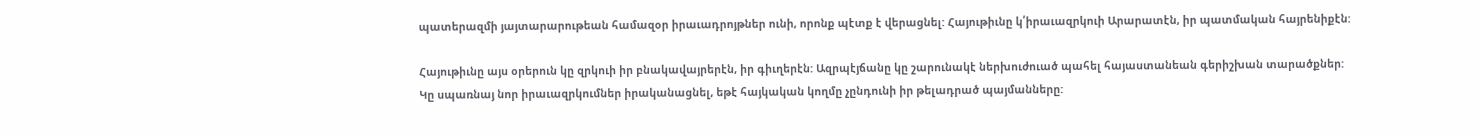պատերազմի յայտարարութեան համազօր իրաւադրոյթներ ունի, որոնք պէտք է վերացնել: Հայութիւնը կ՛իրաւազրկուի Արարատէն, իր պատմական հայրենիքէն:

Հայութիւնը այս օրերուն կը զրկուի իր բնակավայրերէն, իր գիւղերէն: Ազրպէյճանը կը շարունակէ ներխուժուած պահել հայաստանեան գերիշխան տարածքներ: Կը սպառնայ նոր իրաւազրկումներ իրականացնել, եթէ հայկական կողմը չընդունի իր թելադրած պայմանները: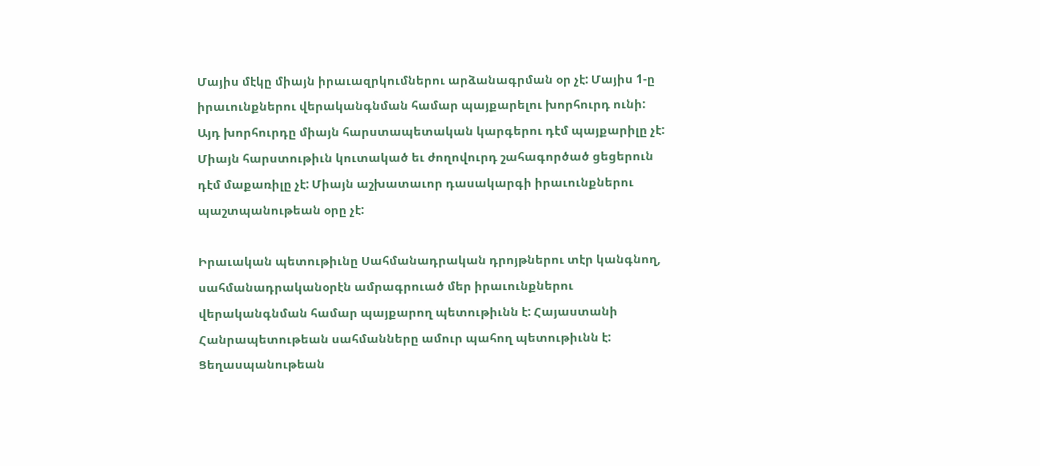Մայիս մէկը միայն իրաւազրկումներու արձանագրման օր չէ: Մայիս 1-ը իրաւունքներու վերականգնման համար պայքարելու խորհուրդ ունի: Այդ խորհուրդը միայն հարստապետական կարգերու դէմ պայքարիլը չէ: Միայն հարստութիւն կուտակած եւ ժողովուրդ շահագործած ցեցերուն դէմ մաքառիլը չէ: Միայն աշխատաւոր դասակարգի իրաւունքներու պաշտպանութեան օրը չէ:

Իրաւական պետութիւնը Սահմանադրական դրոյթներու տէր կանգնող, սահմանադրականօրէն ամրագրուած մեր իրաւունքներու վերականգնման համար պայքարող պետութիւնն է: Հայաստանի Հանրապետութեան սահմանները ամուր պահող պետութիւնն է: Ցեղասպանութեան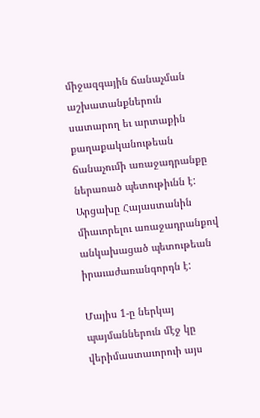միջազգային ճանաչման աշխատանքներուն սատարող եւ արտաքին քաղաքականութեան ճանաչումի առաջադրանքը ներառած պետութիւնն է: Արցախը Հայաստանին միաւորելու առաջադրանքով անկախացած պետութեան իրաւաժառանգորդն է:

Մայիս 1-ը ներկայ պայմաններուն մէջ կը վերիմաստաւորուի այս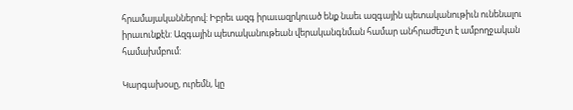հրամայականներով: Իբրեւ ազգ իրաւազրկուած ենք նաեւ ազգային պետականութիւն ունենալու իրաւունքէն: Ազգային պետականութեան վերականգնման համար անհրաժեշտ է ամբողջական համախմբում:

Կարգախօսը, ուրեմն, կը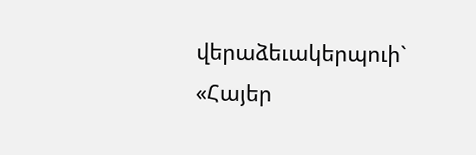վերաձեւակերպուի` «Հայեր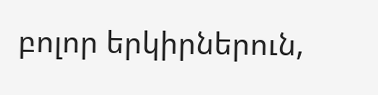բոլոր երկիրներուն,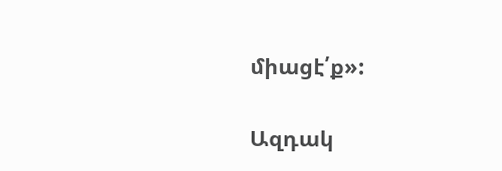միացէ՛ք»:

Ազդակ